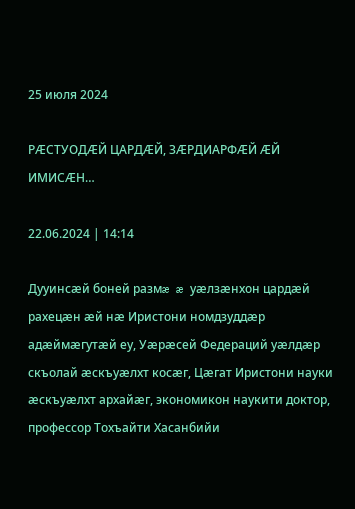25 июля 2024

РÆСТУОДÆЙ ЦАРДÆЙ, ЗÆРДИАРФÆЙ ÆЙ ИМИСÆН…

22.06.2024 | 14:14

Дууинсæй боней размæ æ уæлзæнхон цардæй рахецæн æй нæ Иристони номдзуддæр адæймæгутæй еу, Уæрæсей Федераций уæлдæр скъолай æскъуæлхт косæг, Цæгат Иристони науки æскъуæлхт архайæг, экономикон наукити доктор, профессор Тохъайти Хасанбийи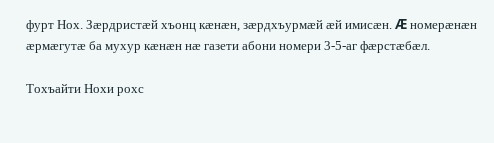фурт Нох. Зæрдристæй хъонц кæнæн, зæрдхъурмæй æй имисæн. Æ номерæнæн æрмæгутæ ба мухур кæнæн нæ газети абони номери 3-5-аг фæрстæбæл.

Тохъайти Нохи рохс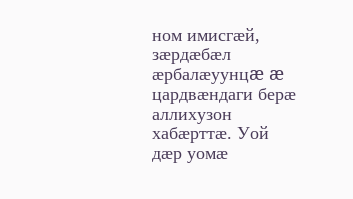ном имисгæй, зæрдæбæл æрбалæуунцæ æ цардвæндаги берæ аллихузон хабæрттæ. Уой дæр уомæ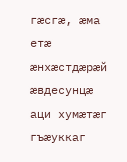гæсгæ, æма етæ æнхæстдæрæй æвдесунцæ аци хумæтæг гъæуккаг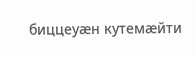биццеуæн кутемæйти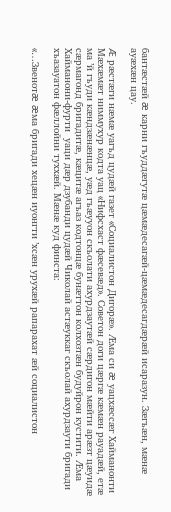бантæстæй æ карни гъуддæгутæ цæмæдесагæй-цæмæдесагдæрæй исаразун. Зæгъæн, мæнæ ауæхæн цау.

Æ рæстæги нæмæ уагъд цудæй газет «Социалистон Дигорæ». Æма си æ уацхæссæг Хайманонти Мæхæмæт ниммухур кодта уац «Нифсхаст фæсевæд». Советон доги цæргæ кæмæн рауадæй, етæ ма ’й гъуди кæндзæнæнцæ, уæд гъæууон скъолати ахурдзаутæй сæрдигон мæйти арæзт цæуидæ сæрмагонд бригадитæ, кæцитæ агъаз кодтонцæ бунæттон колхозтæн будуйрон кустити. Æма Хайманони-фурти  уаци дæр дзубанди цудæй Чиколай астæуккаг скъолай ахурдзаути бригади хъазауатон фæллойни туххæй. Мæнæ куд финста:

«…Звенотæ æма бригади хецæн иуонгти ’хсæн урухæй рапарахат æй социалистон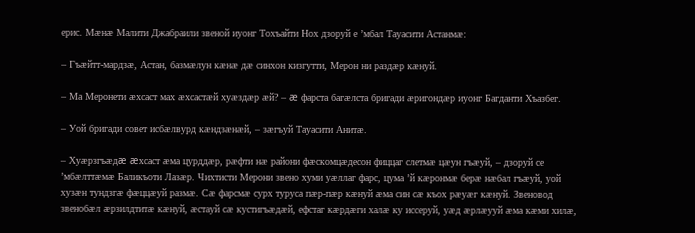ерис. Мæнæ Малити Джабраили звеной иуонг Тохъайти Нох дзоруй е ’мбал Тауасити Астанмæ:

– Гъæйтт-мардзæ, Астан, базмæлун кæнæ дæ синхон кизгутти, Мерон ни раздæр кæнуй.

– Ма Меронети æхсаст мах æхсастæй хуæздæр æй? – æ фарста багæлста бригади æригондæр иуонг Багданти Хъазбег.

– Уой бригади совет исбæлвурд кæндзæнæй, – зæгъуй Тауасити Анитæ.

– Хуæрзгъæдæ æхсаст æма цурддæр, рæфти нæ райони фæскомцæдесон фиццаг слетмæ цæун гъæуй, – дзоруй се ’мбæлттæмæ Баликъоти Лазæр. Чихтисти Мерони звено хуми уæллаг фарс, цума ’й кæронмæ берæ нæбал гъæуй, уой хузæн тундзгæ фæццæуй размæ. Сæ фарсмæ сурх туруса пæр-пæр кæнуй æма син сæ къох рæуæг кæнуй. Звеновод звенобæл æрзилдтитæ кæнуй, æстауй сæ кустигъæдæй, ефстаг кæрдæги халæ ку иссеруй, уæд æрлæууй æма кæми хилæ,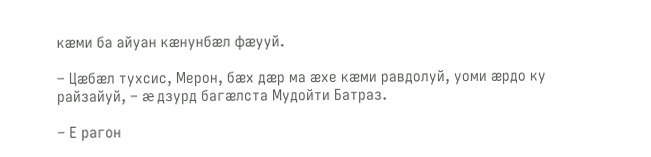кæми ба айуан кæнунбæл фæууй.

– Цæбæл тухсис, Мерон, бæх дæр ма æхе кæми равдолуй, уоми æрдо ку райзайуй, – æ дзурд багæлста Мудойти Батраз.

– Е рагон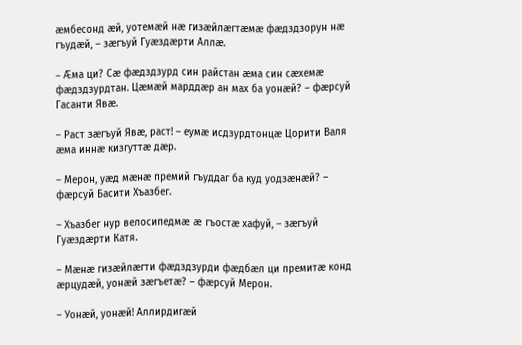æмбесонд æй, уотемæй нæ гизæйлæгтæмæ фæдздзорун нæ гъудæй, – зæгъуй Гуæздæрти Аллæ.

– Æма ци? Сæ фæдздзурд син райстан æма син сæхемæ фæдздзурдтан. Цæмæй марддæр ан мах ба уонæй? – фæрсуй Гасанти Явæ.

– Раст зæгъуй Явæ, раст! – еумæ исдзурдтонцæ Цорити Валя æма иннæ кизгуттæ дæр.

– Мерон, уæд мæнæ премий гъуддаг ба куд уодзæнæй? – фæрсуй Басити Хъазбег.

– Хъазбег нур велосипедмæ æ гъостæ хафуй, – зæгъуй Гуæздæрти Катя.

– Мæнæ гизæйлæгти фæдздзурди фæдбæл ци премитæ конд æрцудæй, уонæй зæгъетæ? – фæрсуй Мерон.

– Уонæй, уонæй! Аллирдигæй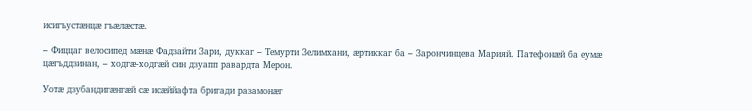исигъустæнцæ гъæлæстæ.

– Фиццаг велосипед мæнæ Фадзайти Зари, дуккаг – Темурти Зелимхани, æртиккаг ба – Зарончинцева Марияй. Патефонæй ба еумæ цæгъддзинан, – ходгæ-ходгæй син дзуапп равардта Мерон.

Уотæ дзубандигæнгæй сæ исæййафта бригади разамонæг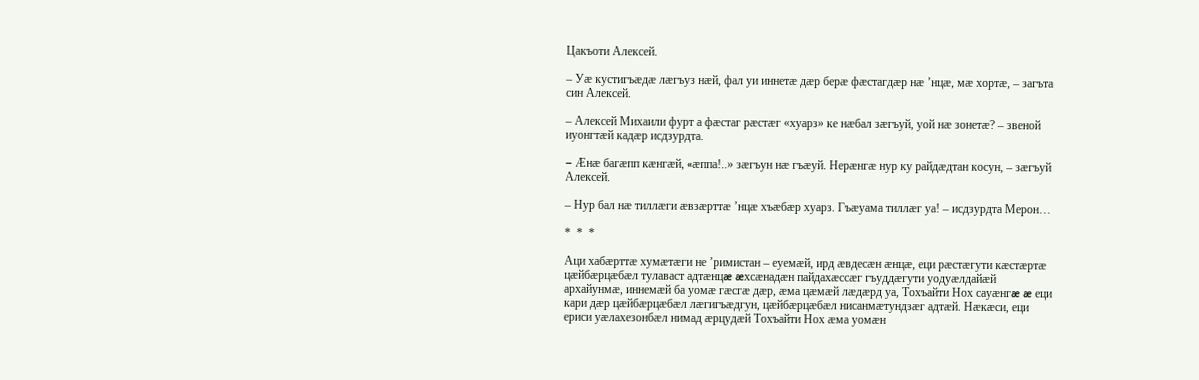Цакъоти Алексей.

– Уæ кустигъæдæ лæгъуз нæй, фал уи иннетæ дæр берæ фæстагдæр нæ ’нцæ, мæ хортæ, – загъта син Алексей.

– Алексей Михаили фурт а фæстаг рæстæг «хуарз» ке нæбал зæгъуй, уой нæ зонетæ? – звеной иуонгтæй кадæр исдзурдта.

– Æнæ багæпп кæнгæй, «æппа!..» зæгъун нæ гъæуй. Нерæнгæ нур ку райдæдтан косун, – зæгъуй Алексей.

– Нур бал нæ тиллæги æвзæрттæ ’нцæ хъæбæр хуарз. Гъæуама тиллæг уа! – исдзурдта Мерон…

*  *  *

Аци хабæрттæ хумæтæги не ’римистан – еуемæй, ирд æвдесæн æнцæ, еци рæстæгути кæстæртæ цæйбæрцæбæл тулаваст адтæнцæ æхсæнадæн пайдахæссæг гъуддæгути уодуæлдайæй архайунмæ, иннемæй ба уомæ гæсгæ дæр, æма цæмæй лæдæрд уа, Тохъайти Нох сауæнгæ æ еци кари дæр цæйбæрцæбæл лæгигъæдгун, цæйбæрцæбæл нисанмæтундзæг адтæй. Нæкæси, еци ериси уæлахезонбæл нимад æрцудæй Тохъайти Нох æма уомæн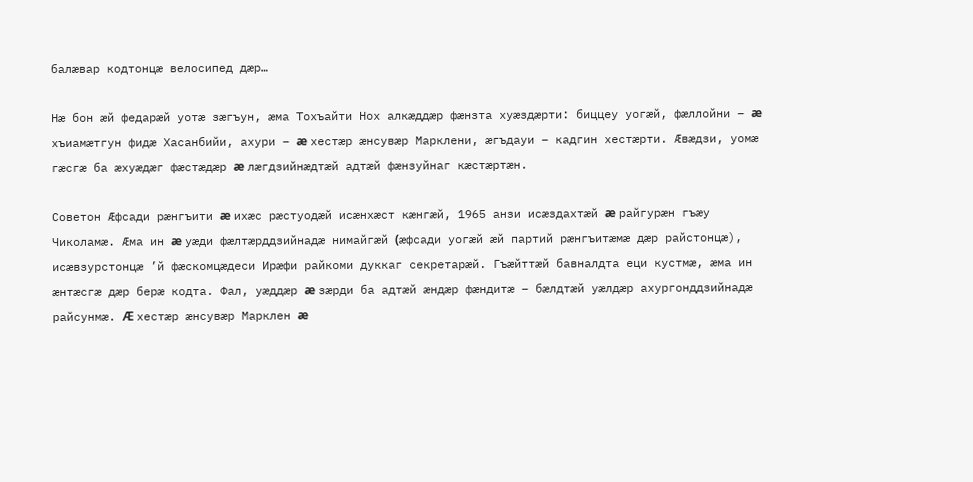балæвар кодтонцæ велосипед дæр…

Нæ бон æй федарæй уотæ зæгъун, æма Тохъайти Нох алкæддæр фæнзта хуæздæрти: биццеу уогæй, фæллойни – æ хъиамæтгун фидæ Хасанбийи, ахури – æ хестæр æнсувæр Марклени, æгъдауи – кадгин хестæрти. Æвæдзи, уомæ гæсгæ ба æхуæдæг фæстæдæр æ лæгдзийнæдтæй адтæй фæнзуйнаг кæстæртæн.

Советон Æфсади рæнгъити æ ихæс рæстуодæй исæнхæст кæнгæй, 1965 анзи исæздахтæй æ райгурæн гъæу Чиколамæ. Æма ин æ уæди фæлтæрддзийнадæ нимайгæй (æфсади уогæй æй партий рæнгъитæмæ дæр райстонцæ), исæвзурстонцæ ’й фæскомцæдеси Ирæфи райкоми дуккаг секретарæй. Гъæйттæй бавналдта еци кустмæ, æма ин æнтæсгæ дæр берæ кодта. Фал, уæддæр æ зæрди ба адтæй æндæр фæндитæ – бæлдтæй уæлдæр ахургонддзийнадæ райсунмæ. Æ хестæр æнсувæр Марклен æ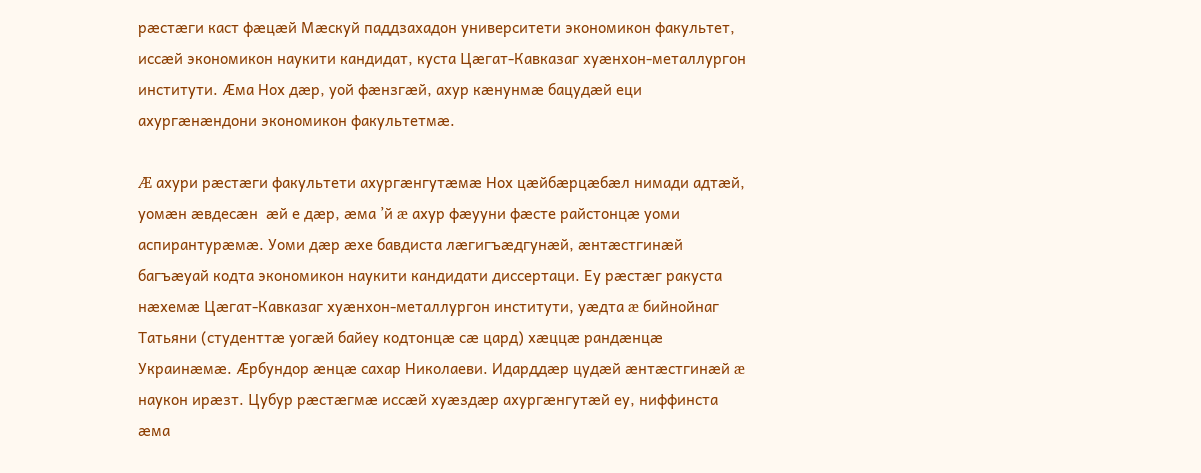рæстæги каст фæцæй Мæскуй паддзахадон университети экономикон факультет, иссæй экономикон наукити кандидат, куста Цæгат-Кавказаг хуæнхон-металлургон институти. Æма Нох дæр, уой фæнзгæй, ахур кæнунмæ бацудæй еци ахургæнæндони экономикон факультетмæ.

Æ ахури рæстæги факультети ахургæнгутæмæ Нох цæйбæрцæбæл нимади адтæй, уомæн æвдесæн  æй е дæр, æма ’й æ ахур фæууни фæсте райстонцæ уоми аспирантурæмæ. Уоми дæр æхе бавдиста лæгигъæдгунæй, æнтæстгинæй багъæуай кодта экономикон наукити кандидати диссертаци. Еу рæстæг ракуста нæхемæ Цæгат-Кавказаг хуæнхон-металлургон институти, уæдта æ бийнойнаг Татьяни (студенттæ уогæй байеу кодтонцæ сæ цард) хæццæ рандæнцæ Украинæмæ. Æрбундор æнцæ сахар Николаеви. Идарддæр цудæй æнтæстгинæй æ наукон ирæзт. Цубур рæстæгмæ иссæй хуæздæр ахургæнгутæй еу, ниффинста æма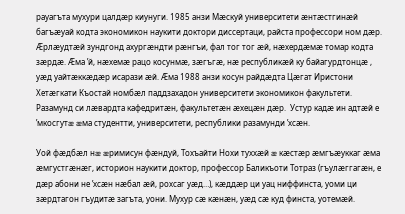рауагъта мухури цалдæр киунуги. 1985 анзи Мæскуй университети æнтæстгинæй багъæуай кодта экономикон наукити доктори диссертаци, райста профессори ном дæр. Æрлæудтæй зундгонд ахургæндти рæнгъи, фал тог тог æй, нæхердæмæ томар кодта зæрдæ. Æма ’й, нæхемæ рацо косунмæ, зæгъгæ, нæ республикæй ку байагурдтонцæ , уæд уайтæккæдæр исарази æй. Æма 1988 анзи косун райдæдта Цæгат Иристони Хетæгкати Къостай номбæл паддзахадон университети экономикон факультети. Разамунд си лæвардта кафедритæн, факультетæн æхецæн дæр.  Устур кадæ ин адтæй е ’мкосгутæ æма студентти, университети, республики разамунди ’хсæн.

Уой фæдбæл нæ æримисун фæндуй, Тохъайти Нохи туххæй æ кæстæр æмгъæуккаг æма æмгустгæнæг, историон наукити доктор, профессор Баликъоти Тотраз (гъулæггагæн, е дæр абони не ’хсæн нæбал æй, рохсаг уæд…), кæддæр ци уац ниффинста, уоми ци зæрдтагон гъудитæ загъта, уони. Мухур сæ кæнæн, уæд сæ куд финста, уотемæй.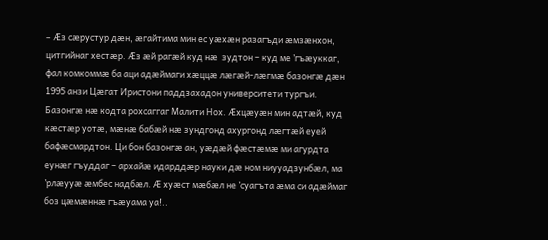– Æз сæрустур дæн, æгайтима мин ес уæхæн разагъди æмзæнхон, цитгийнаг хестæр. Æз æй рагæй куд нæ  зудтон – куд ме ’гъæуккаг, фал комкоммæ ба аци адæймаги хæццæ лæгæй-лæгмæ базонгæ дæн 1995 анзи Цæгат Иристони паддзахадон университети тургъи. Базонгæ нæ кодта рохсаггаг Малити Нох. Æхцæуæн мин адтæй, куд кæстæр уотæ, мæнæ бабæй нæ зундгонд ахургонд лæгтæй еуей бафæсмардтон. Ци бон базонгæ ан, уæдæй фæстæмæ ми агурдта еунæг гъуддаг – архайæ идарддæр науки дæ ном ниууадзунбæл, ма ’рлæууæ æмбес надбæл. Æ хуæст мæбæл не ’суагъта æма си адæймаг боз цæмæннæ гъæуама уа!..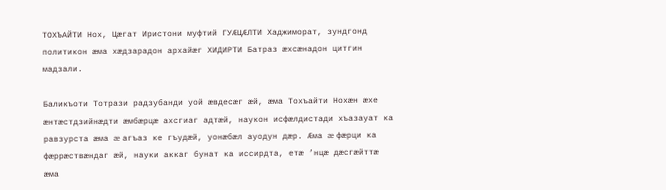ТОХЪАЙТИ Нох, Цæгат Иристони муфтий ГУÆЦÆЛТИ Хаджиморат, зундгонд политикон æма хæдзарадон архайæг ХИДИРТИ Батраз æхсæнадон цитгин мадзали.

Баликъоти Тотрази радзубанди уой æвдесæг æй, æма Тохъайти Нохæн æхе æнтæстдзийнæдти æмбæрцæ ахсгиаг адтæй, наукон исфæлдистади хъазауат ка равзурста æма æ агъаз ке гъудæй, уонæбæл ауодун дæр. Æма æ фæрци ка фæррæствæндаг æй, науки аккаг бунат ка иссирдта, етæ ’нцæ дæсгæйттæ æма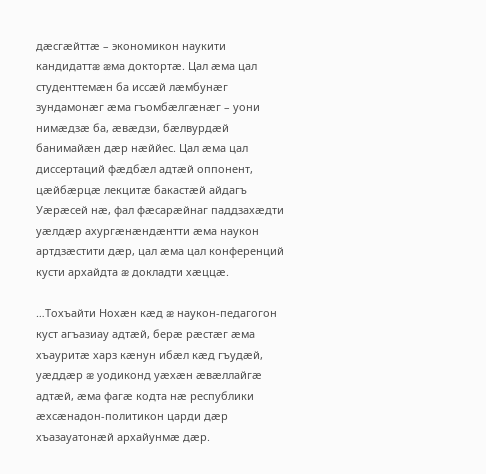дæсгæйттæ – экономикон наукити кандидаттæ æма доктортæ. Цал æма цал студенттемæн ба иссæй лæмбунæг зундамонæг æма гъомбæлгæнæг – уони нимæдзæ ба, æвæдзи, бæлвурдæй банимайæн дæр нæййес. Цал æма цал диссертаций фæдбæл адтæй оппонент, цæйбæрцæ лекцитæ бакастæй айдагъ Уæрæсей нæ, фал фæсарæйнаг паддзахæдти уæлдæр ахургæнæндæнтти æма наукон артдзæстити дæр, цал æма цал конференций  кусти архайдта æ докладти хæццæ.

…Тохъайти Нохæн кæд æ наукон-педагогон куст агъазиау адтæй, берæ рæстæг æма хъауритæ харз кæнун ибæл кæд гъудæй, уæддæр æ уодиконд уæхæн æвæллайгæ адтæй, æма фагæ кодта нæ республики æхсæнадон-политикон царди дæр хъазауатонæй архайунмæ дæр.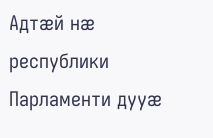Адтæй нæ республики Парламенти дууæ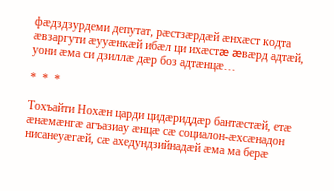фæдздзурдеми депутат, рæстзæрдæй æнхæст кодта æвзаргути æууæнкæй ибæл ци ихæстæ æвæрд адтæй, уони æма си дзиллæ дæр боз адтæнцæ…

*  *  *

Тохъайти Нохæн царди цидæриддæр бантæстæй, етæ æнæмæнгæ агъазиау æнцæ сæ социалон-æхсæнадон нисанеуæгæй, сæ ахедундзийнадæй æма ма берæ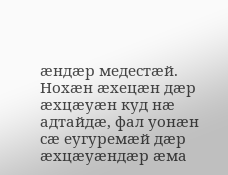æндæр медестæй. Нохæн æхецæн дæр æхцæуæн куд нæ адтайдæ, фал уонæн сæ еугуремæй дæр æхцæуæндæр æма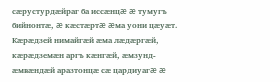сæрустурдæйраг ба иссæнцæ æ тумугъ бийнонтæ, æ кæстæртæ æма уони цæуæт. Кæрæдзей нимайгæй æма лæдæргæй, кæрæдземæн аргъ кæнгæй, æмзунд-æмвæндæй аразтонцæ сæ цардиуагæ æ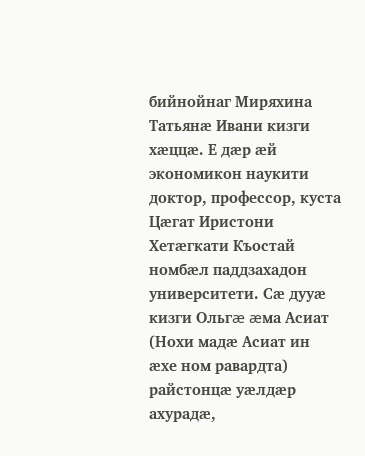бийнойнаг Миряхина Татьянæ Ивани кизги хæццæ. Е дæр æй экономикон наукити доктор, профессор, куста Цæгат Иристони Хетæгкати Къостай номбæл паддзахадон университети. Сæ дууæ кизги Ольгæ æма Асиат (Нохи мадæ Асиат ин æхе ном равардта) райстонцæ уæлдæр ахурадæ,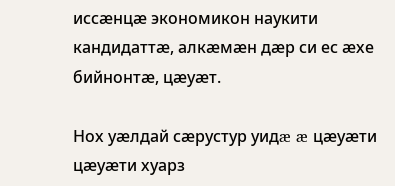иссæнцæ экономикон наукити кандидаттæ, алкæмæн дæр си ес æхе бийнонтæ, цæуæт.

Нох уæлдай сæрустур уидæ æ цæуæти цæуæти хуарз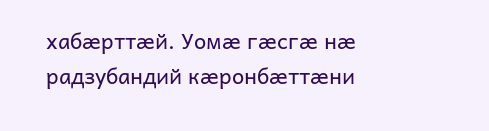хабæрттæй. Уомæ гæсгæ нæ радзубандий кæронбæттæни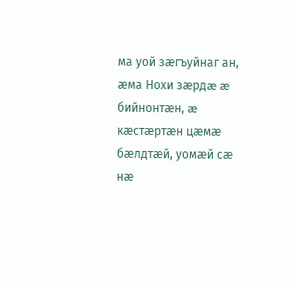ма уой зæгъуйнаг ан, æма Нохи зæрдæ æ бийнонтæн, æ кæстæртæн цæмæ бæлдтæй, уомæй сæ нæ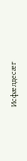Исфæлдесæг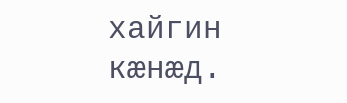хайгин кæнæд.